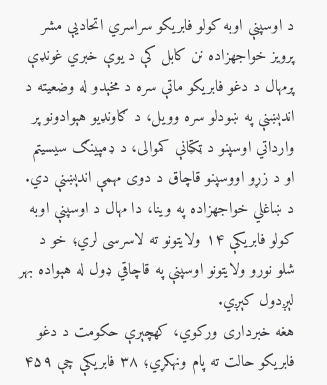د اوسپنې اوبه کولو فابریکو سراسري اتحادیې مشر پرویز خواجهزاده نن کابل کې د یوې خبري غونډې پرمهال د دغو فابریکو ماتې سره د مخېدو له وضعیته د اندېښنې په ښودلو سره وویل، د ګاونډیو هېوادونو پر وارداتي اوسپنو د ټکټانې کموالی، د ډمپینګ سیسیتم او د زړو اووسپنو قاچاق د دوی مهمې اندېښنې دي.
د ښاغلي خواجهزاده په وینا، دا مهال د اوسپنې اوبه کولو فابریکې ۱۴ ولایتونو ته لاسرسی لري؛ خو د شلو نورو ولایتونو اوسپنې په قاچاقي ډول له هېواده بهر لېږدول کېږي.
هغه خبرداری ورکوي، کهچېرې حکومت د دغو فابریکو حالت ته پام ونهکړي؛ ۳۸ فابریکې چې ۴۵۹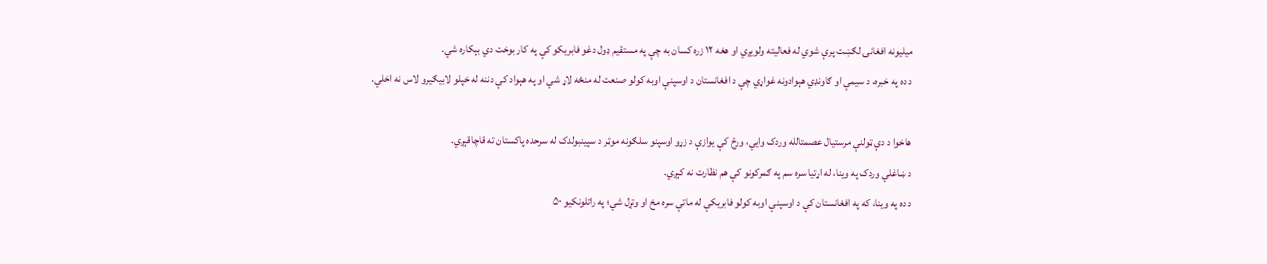میلیونه افغانۍ لګښت پرې شوي له فعالیته ولویږي او هغه ۱۲ زره کسان به چې په مستقیم ډول دغو فابریکو کې په کار بوخت دي بېکاره شي.
د ده په خبره، د سیمې او ګاونډي هېوادونه غواړي چې د افغانستان د اوسپنې اوبه کولو صنعت له منځه لاړ شي او په هېواد کې دننه له خپلو لابیګیرو لاس نه اخلي.

هاخوا د دې ټولنې مرستیال عصمتالله وردک وايي، ورځ کې یوازې د زړو اوسپنو سلګونه موټر د سپینبولدک له سرحده پاکستان ته قاچاقېږي.
د ښاغلي وردک په وینا، له اړتیا سره سم په ګمرکونو کې هم نظارت نه کېږي.
د ده په وینا، که په افغانستان کې د اوسپنې اوبه کولو فابریکې له ماتې سره مخ او وتړل شي؛ په راتلونکیو ۵۰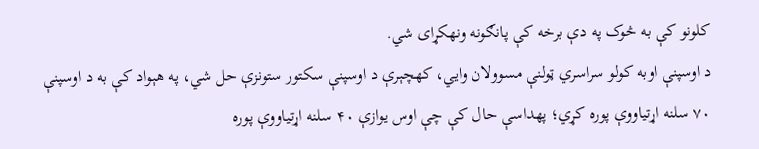کلونو کې به څوک په دې برخه کې پانګونه ونهکړای شي.
د اوسپنې اوبه کولو سراسري ټولنې مسوولان وايي، کهچېرې د اوسپنې سکتور ستونزې حل شي، په هېواد کې به د اوسپنې ۷۰ سلنه اړتیاووې پوره کړي؛ پهداسې حال کې چې اوس یوازې ۴۰ سلنه اړتیاووې پوره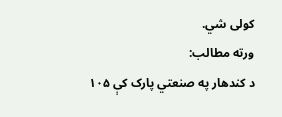کولی شي.
ورته مطالب:
د کندهار په صنعتي پارک کې ۱۰۵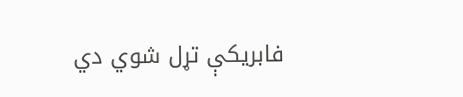فابریکې تړل شوي دي